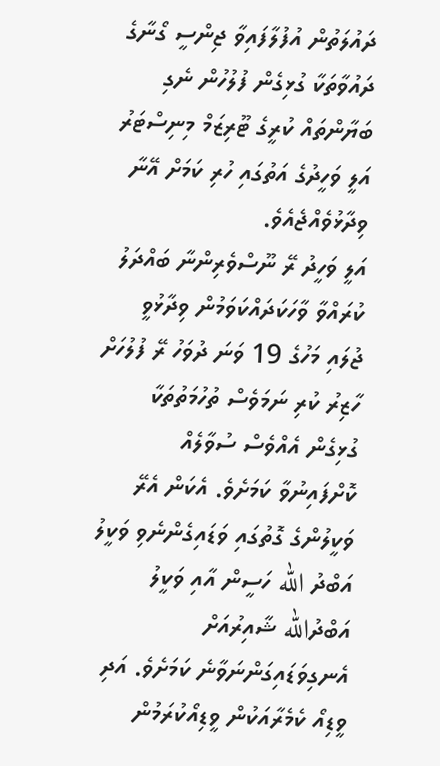ދައުލަތުން އުފުލާފައިވާ ޖިންސީ ގޯނާގެ ދައުވާތަކާ ގުޅިގެން ފުލުހުން ނެގި ބަޔާންތައް ކުރީގެ ޓޫރިޒަމް މިނިސްޓަރު އަލީ ވަހީދުގެ އަތުގައި ހުރި ކަމަށް އޭނާ ވިދާޅުވެއްޖެއެވެ.
އަލީ ވަހީދު ރޭ ނޫސްވެރިންނާ ބައްދަލު ކުރައްވާ ވާހަކަދައްކަވަމުން ވިދާޅުވީ ޖުލައި މަހުގެ 19 ވަނަ ދުވަހު ރޭ ފުލުހަށް ހާޒިރު ކުރި ނަމަވެސް ތުހުމަތުތަކާ ގުޅިގެން އެއްވެސް ސުވާލެއް ކޮށްފައިނުވާ ކަމަށެވެ. އެކަން އެރޭ ވަކީލުންގެ ގޮތުގައި ވަޑައިގެންނެވި ވަކީލު އަބްދު الله ހަސީން އާއި ވަކީލު އަބްދުالله ޝާއިރުއަށް އެނގިވަޑައިގަންނަވާނެ ކަމަށެވެ. އަދި ވީޑިއޯ ކެމެރާއަކުން ވީޑިއޯކުރަމުން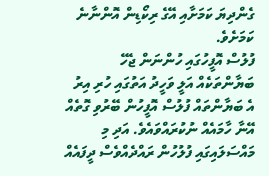ގެންދިޔަ ކަމަށާއި އޭގެ ރިކޯޑިން އޮންނާނެ ކަމަށެވެ.
ފުލުސް އޮފީހުގައި ހުންނަން ޖެހޭ ބަޔާންތަކެއް އަލީ ވަހީދު އަތުގައި ހުރި އިރު އެ ބަޔާންތައް ފުލުސް އޮފީހުން ބޭރުވި ގޮތެއް އޭނާ ހާމައެއް ނުކުރައްވައެވެ. އަދި މި މައްސަލައިގައި ފުލުހުން ރައްދެއްވެސް ދީފައެއް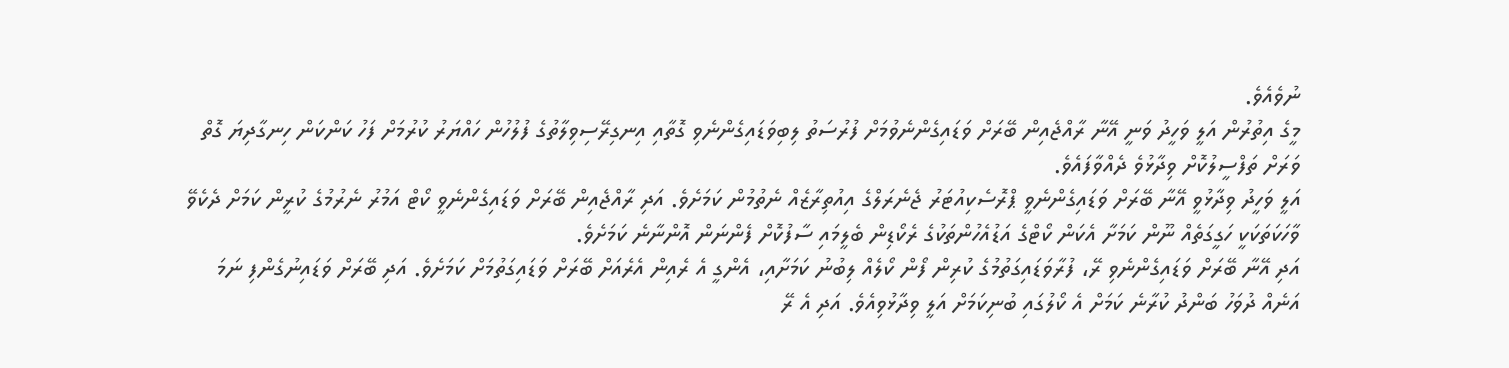ނުވެއެވެ.
މީގެ އިތުރުން އަލީ ވަހީދު ވަނީ އޭނާ ރާއްޖެއިން ބޭރަށް ވަޑައިގެންނެވުމަށް ފުރުސަތު ލިބިވަޑައިގެންނެވި ގޮތާއި އިނގިރޭސިވިލާތުގެ ފުލުހުން ހައްޔަރު ކުރުމަށް ފަހު ކަންކަން ހިނގާދިޔަ ގޮތް ވަރަށް ތަފްސީލުކޮށް ވިދާޅުވެ ދެއްވާފައެވެ.
އަލީ ވަހީދު ވިދާޅުވީ އޭނާ ބޭރަށް ވަޑައިގެންނެވީ ޕްރޮސެކިއުޓަރު ޖެނެރަލްގެ އިއުތިރާޒެއް ނެތުމުން ކަމަށެވެ. އަދި ރާއްޖެއިން ބޭރަށް ވަޑައިގެންނެވީ ކޯޓް އަމުރު ނެރުމުގެ ކުރީން ކަމަށް ދެކެވޭ ވާހަކަތަކަކީ ހަގީގަތެއް ނޫން ކަމަށާ އެކަން ކޯޓްގެ އަޑުއެހުންތަކުގެ ރެކޯޑިން ބެލީމައި ސާފުކޮށް ފެންނަން އޮންނާނެ ކަމަށެވެ.
އަދި އޭނާ ބޭރަށް ވަޑައިގެންނެވި ރޭ، ފުރާވަޑައިގަތުމުގެ ކުރިން ފޯން ކޯލެއް ލިބުނު ކަމަށާއި، އެންގީ އެ ރެއިން އެރެއަށް ބޭރަށް ވަޑައިގަތުމަށް ކަމަށެވެ. އަދި ބޭރަށް ވަޑައިނުގެންފި ނަމަ އަނެއް ދުވަހު ބަންދު ކުރާނެ ކަމަށް އެ ކޯލުގައި ބުނިކަމަށް އަލީ ވިދާޅުވިއެވެ. އަދި އެ ރޭ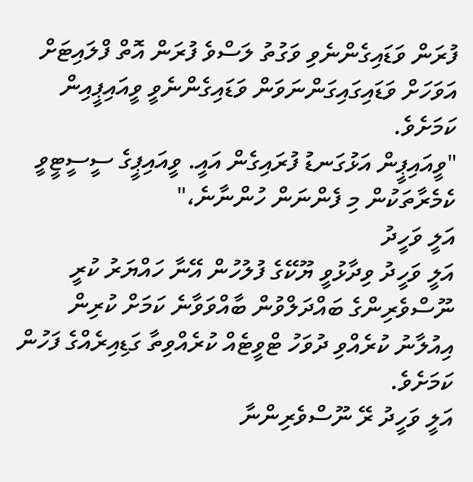ފުރަން ވަޑައިގެންނެވި ވަގުތު ލަސްވެ ފުރަން އޮތް ފްލައިޓަށް އަވަހަށް ވަޑައިގައިގަންނަވަން ވަޑައިގެންނެވީ ވީއައިޕީއިން ކަމަށެވެ.
"ވީއައިޕީން އަޅުގަނޑު ފުރައިގެން އައީ. ވީއައިޕީގެ ސީސީޓީވީ ކެމެރާތަކުން މި ފެންނަން ހުންނާނެ،"
އަލީ ވަހީދު
އަލީ ވަހީދު ވިދާޅުވީ ޔޫކޭގެ ފުލުހުން އޭނާ ހައްޔަރު ކުރީ ނޫސްވެރިންގެ ބައްދަލްވުން ބާއްވަވާނެ ކަމަށް ކުރިން އިއުލާނު ކުރެއްވި ދުވަހު ޓްވީޓެއް ކުރެއްވިތާ ގަޑިއިރެއްގެ ފަހުން ކަމަށެވެ.
އަލީ ވަހީދު ރޭ ނޫސްވެރިންނާ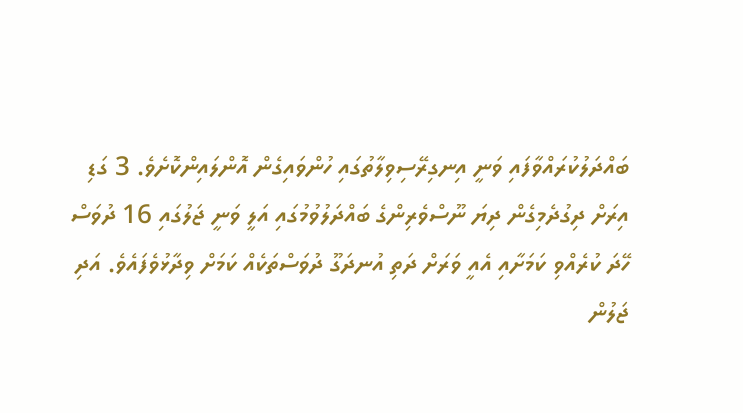ބައްދަލުކުރައްވާފައި ވަނީ އިނގިރޭސިވިލާތުގައި ހުންވައިގެން އޮންލައިންކޮށެވެ. 3 ގަޑި އިރަށް ދިގުދެމިގެން ދިޔަ ނޫސްވެރިންގެ ބައްދަލުވުމުގައި އަލީ ވަނީ ޖަލުގައި 16 ދުވަސް ހޭދަ ކުރެއްވި ކަމަށާއި އެއީ ވަރަށް ދަތި އުނދަގޫ ދުވަސްތަކެއް ކަމަށް ވިދާޅުވެފައެވެ. އަދި ޖަލުން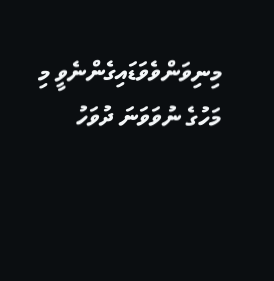މިނިވަންވެވަޑައިގެންނެވީ މި މަހުގެ ނުވަވަނަ ދުވަހު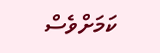ކަމަށްވެސް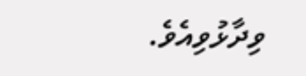ވިދާޅުވިއެވެ.